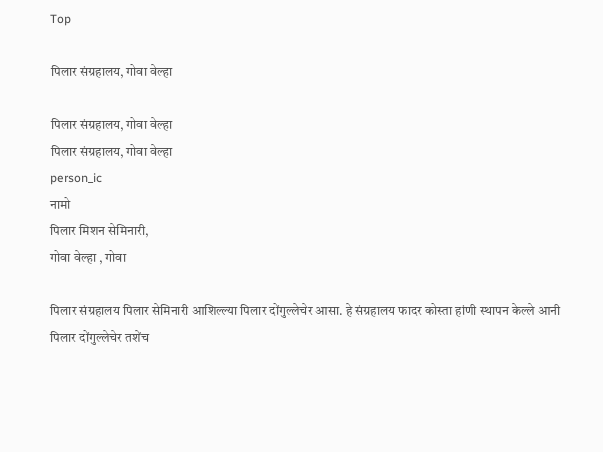Top

पिलार संग्रहालय, गोवा वेल्हा

पिलार संग्रहालय, गोवा वेल्हा
पिलार संग्रहालय, गोवा वेल्हा
person_ic
नामो
पिलार मिशन सेमिनारी,
गोवा वेल्हा , गोवा

पिलार संग्रहालय पिलार सेमिनारी आशिल्ल्या पिलार दोंगुल्लेचेर आसा. हे संग्रहालय फादर कोस्ता हांणी स्थापन केल्ले आनी पिलार दोंगुल्लेचेर तशेंच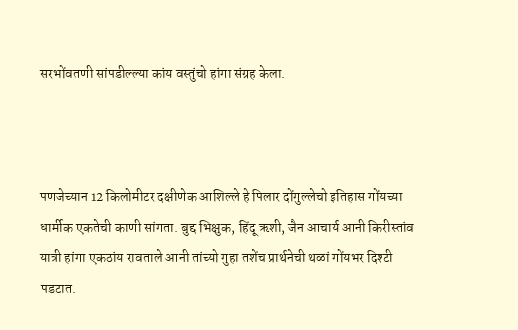सरभोंवतणी सांपडील्ल्या कांय वस्तुंचो हांगा संग्रह केला.



पणजेच्यान 12 किलोमीटर दक्षीणेक आशिल्ले हे पिलार दोंगुल्लेचो इतिहास गोंयच्या धार्मीक एकतेची काणी सांगता. बुद्द भिक्षुक, हिंदू ऋशी, जैन आचार्य आनी किरीस्तांव यात्री हांगा एकठांय रावताले आनी तांच्यो गुहा तशेंच प्रार्थनेची थळां गोंयभर दिश्टी पडटात.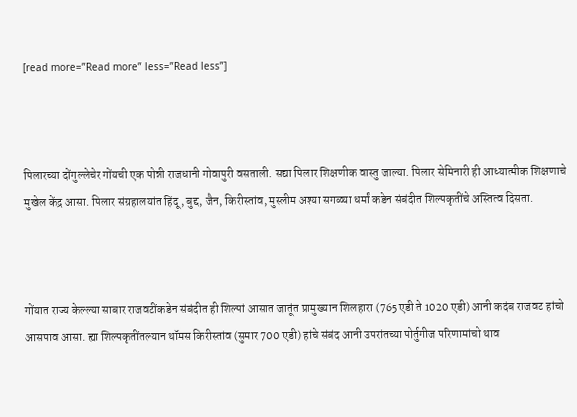[read more=”Read more” less=”Read less”]



पिलारच्या दोंगुल्लेचेर गोंयची एक पोन्नी राजधानी गोवापुरी वसताली. सद्या पिलार शिक्षणीक वास्तु जाल्या. पिलार सेमिनारी ही आध्यात्मीक शिक्षणाचे मुखेल केंद्र आसा. पिलार संग्रहालयांत हिंदू, बुद्द, जैन, किरीस्तांव, मुस्लीम अश्या सगळ्या धर्मां कडेन संबंदीत शिल्पकृतींचे अस्तित्व दिसता.



गोंयात राज्य केल्ल्या साबार राजवटींकडेन संबंदीत ही शिल्पां आसात जातूंत प्रामुख्यान शिलहारा (765 एडी ते 1020 एडी) आनी कदंब राजवट हांचो आसपाव आसा. ह्या शिल्पकृतींतल्यान थॉमस किरीस्तांव (सुमार 700 एडी) हांचे संबंद आनी उपरांतच्या पोर्तुगीज परिणामांचो थाव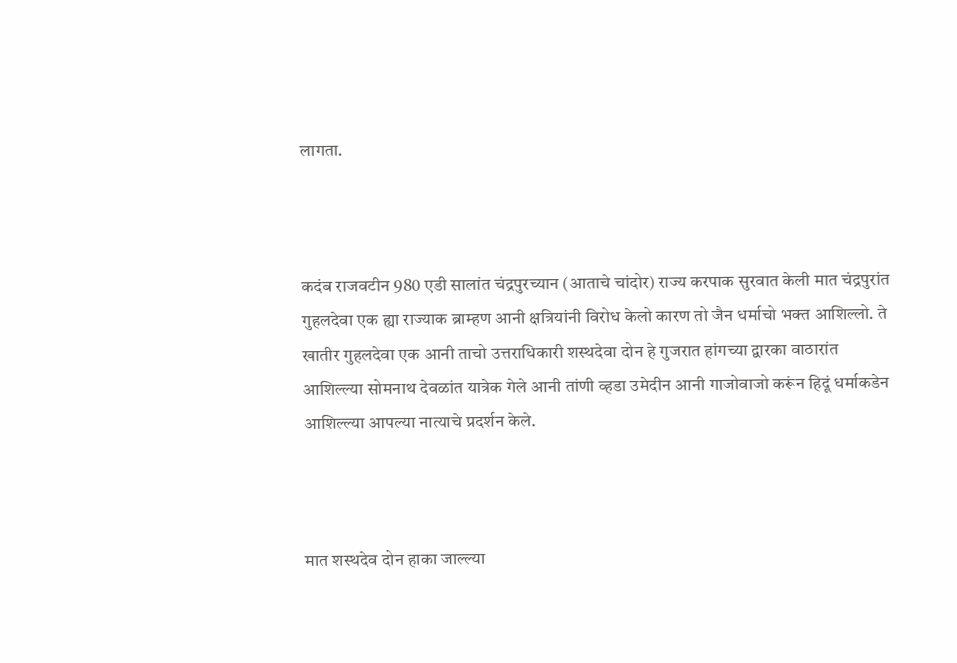लागता.



कदंब राजवटीन 980 एडी सालांत चंद्रपुरच्यान (आताचे चांदोर) राज्य करपाक सुरवात केली मात चंद्रपुरांत गुहलदेवा एक ह्या राज्याक ब्राम्हण आनी क्षत्रियांनी विरोध केलो कारण तो जैन धर्माचो भक्त आशिल्लो. ते खातीर गुहलदेवा एक आनी ताचो उत्तराधिकारी शस्थदेवा दोन हे गुजरात हांगच्या द्वारका वाठारांत आशिल्ल्या सोमनाथ देवळांत यात्रेक गेले आनी तांणी व्हडा उमेदीन आनी गाजोवाजो करूंन हिदूं धर्माकडेन आशिल्ल्या आपल्या नात्याचे प्रदर्शन केले.



मात शस्थदेव दोन हाका जाल्ल्या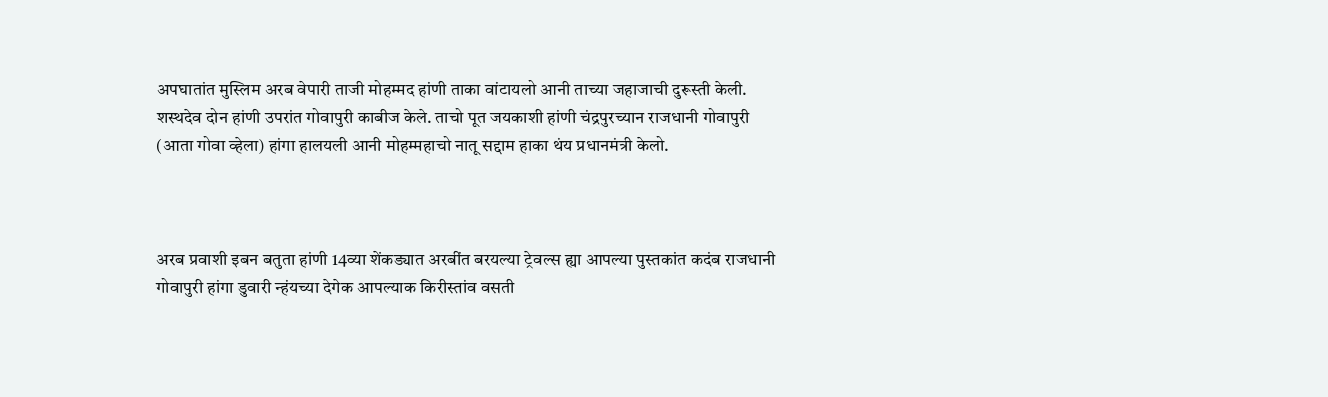अपघातांत मुस्लिम अरब वेपारी ताजी मोहम्मद हांणी ताका वांटायलो आनी ताच्या जहाजाची दुरूस्ती केली. शस्थदेव दोन हांणी उपरांत गोवापुरी काबीज केले. ताचो पूत जयकाशी हांणी चंद्रपुरच्यान राजधानी गोवापुरी (आता गोवा व्हेला) हांगा हालयली आनी मोहम्महाचो नातू सद्दाम हाका थंय प्रधानमंत्री केलो.



अरब प्रवाशी इबन बतुता हांणी 14व्या शेंकड्यात अरबींत बरयल्या ट्रेवल्स ह्या आपल्या पुस्तकांत कदंब राजधानी गोवापुरी हांगा डुवारी न्हंयच्या देगेक आपल्याक किरीस्तांव वसती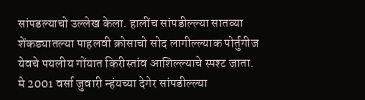सांपडल्याचो उल्लेख केला. हालींच सांपडील्ल्या सातव्या शेंकड्यातल्या पाहलवी क्रोसाचो सोद लागील्ल्याक पोर्तुगीज येवचे पयलीय गोंयात किरीस्तांव आशिल्ल्याचे स्पश्ट जाता. मे 2001 वर्सा जुवारी न्हंयच्या देगेर सांपडील्ल्या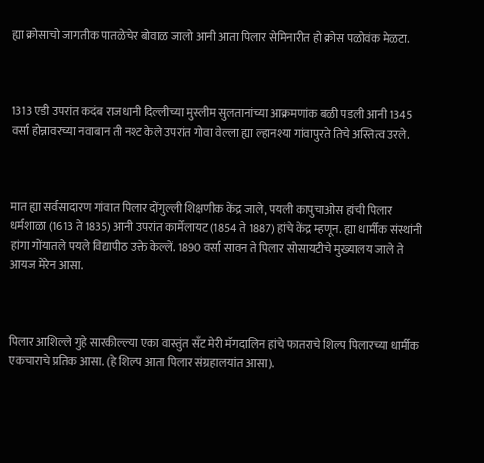ह्या क्रोसाचो जागतीक पातळेचेर बोवाळ जालो आनी आता पिलार सेमिनारीत हो क्रोस पळोवंक मेळटा.



1313 एडी उपरांत कदंब राजधानी दिल्लीच्या मुस्लीम सुलतानांच्या आक्रमणांक बळी पडली आनी 1345 वर्सा होन्नावरच्या नवाबान ती नश्ट केले उपरांत गोवा वेल्ला ह्या ल्हानश्या गांवापुरते तिचे अस्तित्व उरले.



मात ह्या सर्वसादारण गांवात पिलार दोंगुल्ली शिक्षणीक केंद्र जाले, पयली कापुचाओस हांची पिलार धर्मशाळा (1613 ते 1835) आनी उपरांत कार्मेलायट (1854 ते 1887) हांचे केंद्र म्हणून. ह्या धार्मीक संस्थांनी हांगा गोंयातले पयले विद्यापीठ उक्ते केल्लें. 1890 वर्सा सावन ते पिलार सोसायटीचे मुख्यालय जाले ते आयज मेरेन आसा.



पिलार आशिल्ले गुहे सारकील्ल्या एका वास्तुंत सँट मेरी मॅगदालिन हांचे फातराचे शिल्प पिलारच्या धार्मीक एकचाराचे प्रतिक आसा. (हे शिल्प आता पिलार संग्रहालयांत आसा).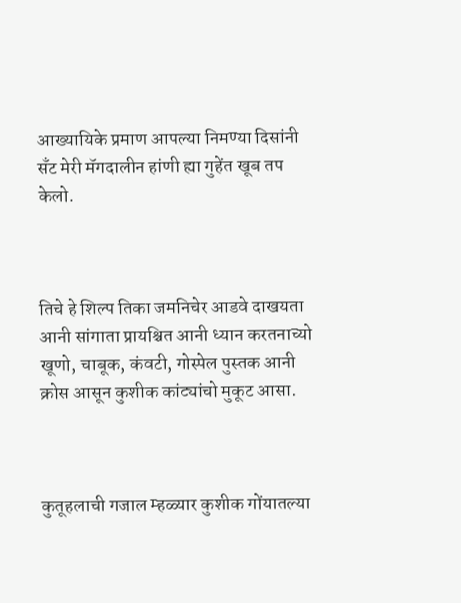आख्यायिके प्रमाण आपल्या निमण्या दिसांनी सँट मेरी मॅगदालीन हांणी ह्या गुहेंत खूब तप केलो.



तिचे हे शिल्प तिका जमनिचेर आडवे दाखयता आनी सांगाता प्रायश्चित आनी ध्यान करतनाच्यो खूणो, चाबूक, कंवटी, गोस्पेल पुस्तक आनी क्रोस आसून कुशीक कांट्यांचो मुकूट आसा.



कुतूहलाची गजाल म्हळ्यार कुशीक गोंयातल्या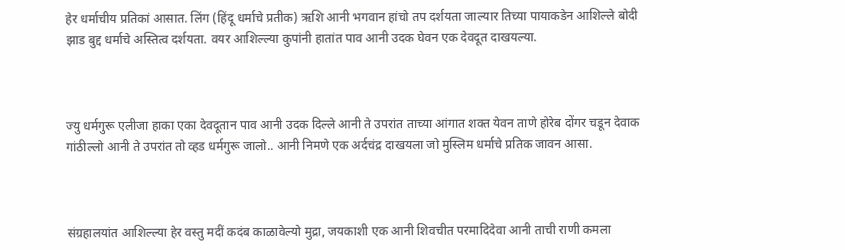हेर धर्माचीय प्रतिकां आसात. लिंग (हिंदू धर्माचे प्रतीक) ऋशि आनी भगवान हांचो तप दर्शयता जाल्यार तिच्या पायाकडेन आशिल्ले बोदी झाड बुद्द धर्माचे अस्तित्व दर्शयता. वयर आशिल्ल्या कुपांनी हातांत पाव आनी उदक घेवन एक देवदूत दाखयल्या.



ज्यु धर्मगुरू एलीजा हाका एका देवदूतान पाव आनी उदक दिल्ले आनी ते उपरांत ताच्या आंगात शक्त येवन ताणे होरेब दोंगर चडून देवाक गांठील्लो आनी ते उपरांत तो व्हड धर्मगुरू जालो.. आनी निमणे एक अर्दचंद्र दाखयला जो मुस्लिम धर्माचे प्रतिक जावन आसा.



संग्रहालयांत आशिल्ल्या हेर वस्तु मदीं कदंब काळावेल्यो मुद्रा, जयकाशी एक आनी शिवचीत परमादिदेवा आनी ताची राणी कमला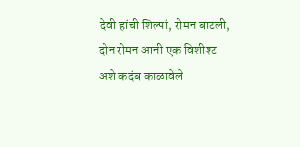देवी हांची शिल्पां, रोमन बाटली, दोन रोमन आनी एक विशीश्ट अशे कदंब काळावेले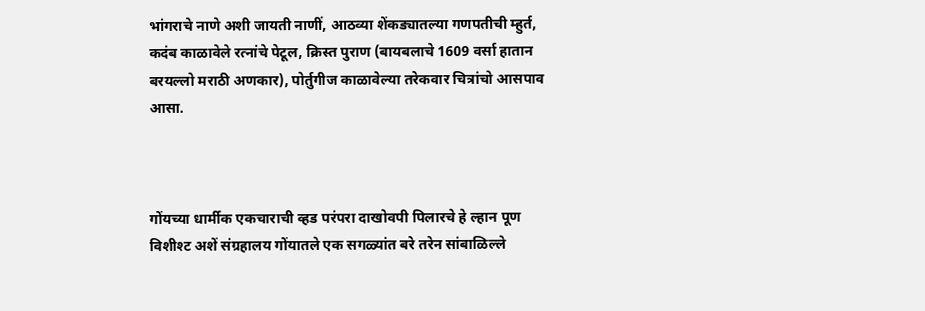भांगराचे नाणे अशी जायती नाणीं, आठव्या शेंकड्यातल्या गणपतीची म्हुर्त, कदंब काळावेले रत्नांचे पेटूल, क्रिस्त पुराण (बायबलाचे 1609 वर्सा हातान बरयल्लो मराठी अणकार), पोर्तुगीज काळावेल्या तरेकवार चित्रांचो आसपाव आसा.



गोंयच्या धार्मीक एकचाराची व्हड परंपरा दाखोवपी पिलारचे हे ल्हान पूण विशीश्ट अशें संग्रहालय गोंयातले एक सगळ्यांत बरे तरेन सांबाळिल्ले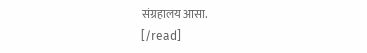संग्रहालय आसा.
[/read]